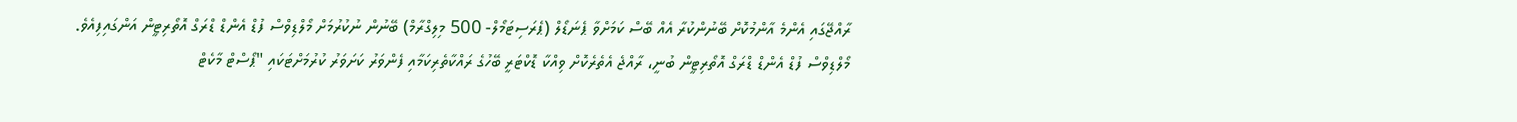ރާއްޖޭގައި އެންމެ އާންމުކޮށް ބޭނުންކުރާ އެއް ބޭސް ކަމަށްވާ ޕެނަޑޯލް (ޕެރަސިޓަމޯލް- 500 މިލިގްރާމް) ބޭނުން ނުކުރުމަށް މޯލްޑިވްސް ފުޑް އެންޑް ޑްރަގް އޮތޯރިޓީން އަންގައިފިއެވެ.
މޯލްޑިވްސް ފުޑް އެންޑް ޑްރަގް އޮތޯރިޓީން ބުނީ، ރާއްޖެ އެތެރެކޮށް ވިއްކާ ޑޮކްޓަރީ ބޭހުގެ ރައްކާތެރިކަމާއި ފެންވަރު ކަށަވަރު ކުރުމަށްޓަކައި "ޕޯސްޓް މާކެޓް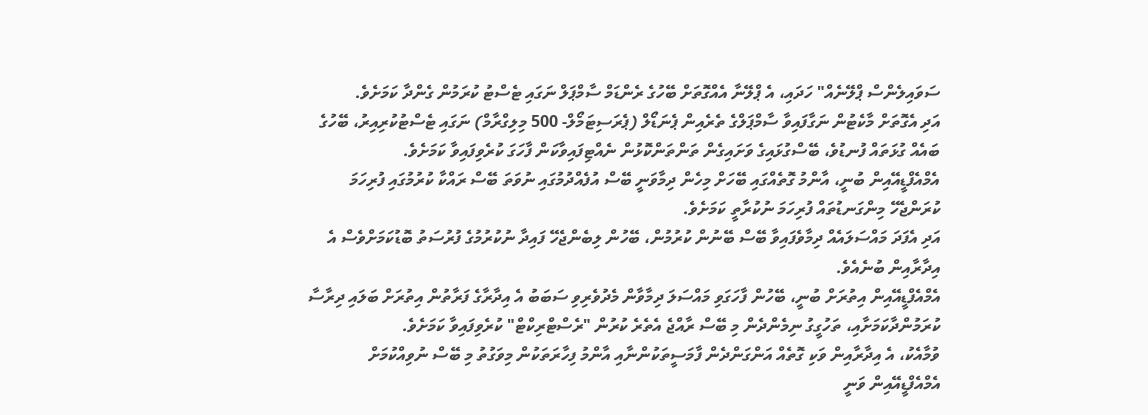ސަވައިލެންސް ޕްލޭނެއް" ހަދައި، އެ ޕްލޭނާ އެއްގޮތަށް ބޭހުގެ ރެންޑަމް ސާމްޕަލް ނަގައި ޓެސްޓު ކުރަމުން ގެންދާ ކަމަށެވެ.
އަދި އެގޮތަށް މާކެޓުން ނަގާފައިވާ ސާމްޕަލްގެ ތެރެއިން ޕެނަޑޯލް (ޕެރަސިޓަމޯލް- 500 މިލިގްރާމް) ނަގައި ޓެސްޓުކުރިއިރު، ބޭހުގެ ބައެއް ގުޅަތައް ފުނޑުވެ، ބޭސްގުޅައިގެ ވަށައިގެން ތަންތަންކޮޅުން ނެއްޓިފައިވާކަން ފާހަގަ ކުރެވިފައިވާ ކަމަށެވެ.
އެމްއެފްޑީއޭއިން ބުނީ، އާންމު ގޮތެއްގައި ބޭހަށް މިހެން ދިމާވަނީ ބޭސް އުފެއްދުމުގައި ނުވަތަ ބޭސް ރައްކާ ކުރުމުގައި ފުރިހަމަ ކުރަންޖެހޭ މިންގަނޑުތައް ފުރިހަމަ ނުކުރާތީ ކަމަށެވެ.
އަދި އެފަދަ މައްސަލައެއް ދިމާވެފައިވާ ބޭސް ބޭނުން ކުރުމުން، ބޭހުން ލިބެންޖެހޭ ފައިދާ ނުކުރުމުގެ ފުރުސަތު ބޮޑުކަމަށްވެސް އެ އިދާރާއިން ބުނެއެވެ.
އެމްއެފްޑީއޭއިން އިތުރަށް ބުނީ، ބޭހުން ފާހަގަވި މައްސަލަ ދިމާވާން މެދުވެރިވި ސަބަބު އެ އިދާރާގެ ފަރާތުން އިތުރަށް ބަލައި ދިރާސާ ކުރަމުންދާކަމަށާއި، ތަހުގީގު ނިމެންދެން މި ބޭސް ރާއްޖެ އެތެރެ ކުރުން "ރެސްޓްރިކްޓް" ކުރެވިފައިވާ ކަމަށެވެ.
ވުމާއެކު، އެ އިދާރާއިން ވަކި ގޮތެއް އަންގަންދެން ފާމަސީތަކުންނާއި އާންމު ފިހާރަތަކުން މިވަގުތު މި ބޭސް ނުވިއްކުމަށް އެމްއެފްޑީއޭއިން ވަނީ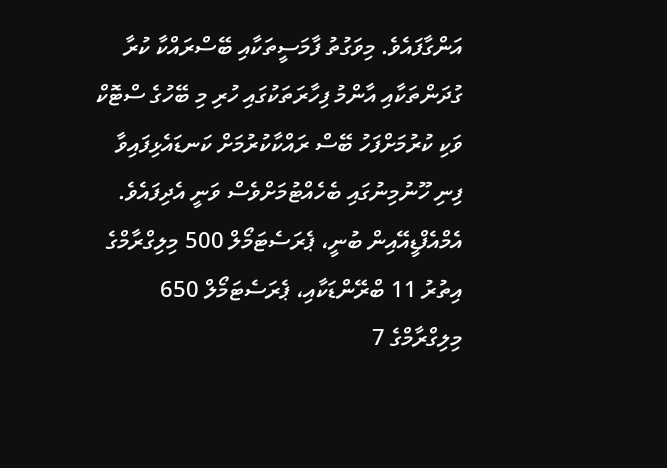އަންގާފައެވެ. މިވަގުތު ފާމަސީތަކާއި ބޭސްރައްކާ ކުރާ ގުދަންތަކާއި އާންމު ފިހާރަތަކުގައި ހުރި މި ބޭހުގެ ސްޓޮކް ވަކި ކުރުމަށްފަހު ބޭސް ރައްކާކުރުމަށް ކަނޑައެޅިފައިވާ ފިނި ހޫނުމިނުގައި ބެހެއްޓުމަށްވެސް ވަނީ އެދިފައެވެ.
އެމްއެފްޑީއޭއިން ބުނީ، ޕެރަސެޓަމޯލް 500 މިލިގްރާމްގެ އިތުރު 11 ބްރޭންޑަކާއި، ޕެރަސެޓަމޯލް 650 މިލިގްރާމްގެ 7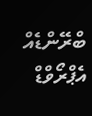ބްރޭންޑެއް އެޕްރޯވްޑް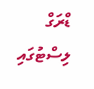ޑްރަގް ލިސްޓުގައި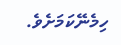ހިމެނޭކަމަށެވެ.